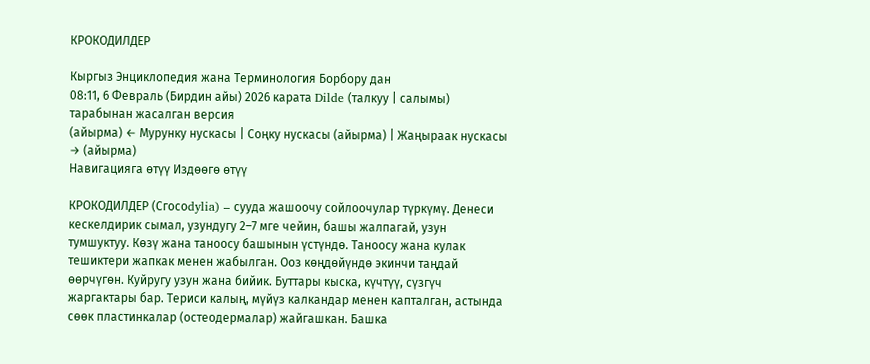КРОКОДИЛДЕР

Кыргыз Энциклопедия жана Терминология Борбору дан
08:11, 6 Февраль (Бирдин айы) 2026 карата Dilde (талкуу | салымы) тарабынан жасалган версия
(айырма) ← Мурунку нускасы | Соңку нускасы (айырма) | Жаңыраак нускасы → (айырма)
Навигацияга өтүү Издөөгө өтүү

КРОКОДИЛДЕР (Сгосоdylia) – сууда жашоочу сойлоочулар түркүмү. Денеси кескелдирик сымал, узундугу 2–7 мге чейин, башы жалпагай, узун тумшуктуу. Көзү жана таноосу башынын үстүндө. Таноосу жана кулак тешиктери жапкак менен жабылган. Ооз көңдөйүндө экинчи таңдай өөрчүгөн. Куйругу узун жана бийик. Буттары кыска, күчтүү, сүзгүч жаргактары бар. Териси калың, мүйүз калкандар менен капталган, астында сөөк пластинкалар (остеодермалар) жайгашкан. Башка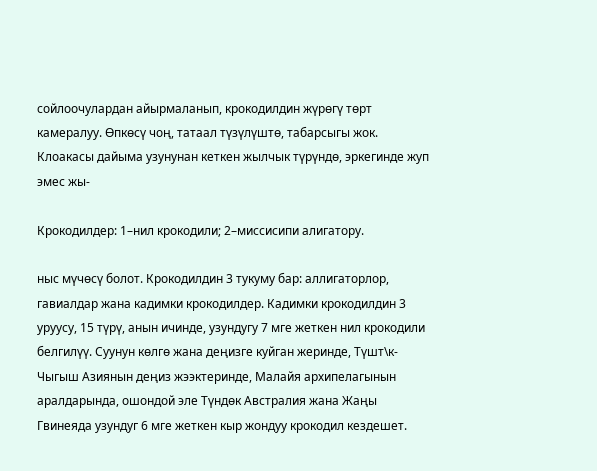сойлоочулардан айырмаланып, крокодилдин жүрөгү төрт камералуу. Өпкөсү чоң, татаал түзүлүштө, табарсыгы жок. Клоакасы дайыма узунунан кеткен жылчык түрүндө, эркегинде жуп эмес жы-

Крокодилдер: 1–нил крокодили; 2–миссисипи алигатору.

ныс мүчөсү болот. Крокодилдин 3 тукуму бар: аллигаторлор, гавиалдар жана кадимки крокодилдер. Кадимки крокодилдин 3 уруусу, 15 түрү, анын ичинде, узундугу 7 мге жеткен нил крокодили белгилүү. Суунун көлгө жана деңизге куйган жеринде, Түшт\к-Чыгыш Азиянын деңиз жээктеринде, Малайя архипелагынын аралдарында, ошондой эле Түндөк Австралия жана Жаңы Гвинеяда узундуг 6 мге жеткен кыр жондуу крокодил кездешет.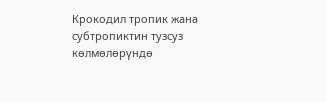Крокодил тропик жана субтропиктин тузсуз көлмөлөрүндө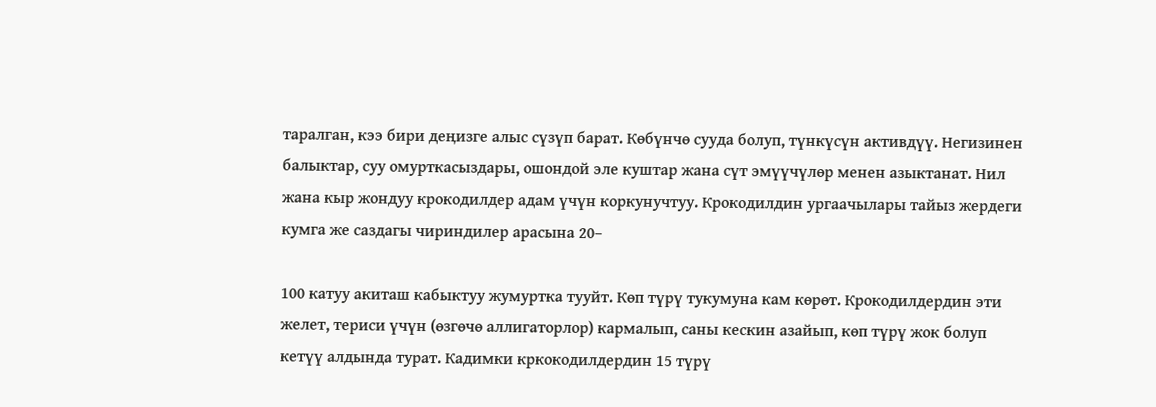таралган, кээ бири деңизге алыс сүзүп барат. Көбүнчө сууда болуп, түнкүсүн активдүү. Негизинен балыктар, суу омурткасыздары, ошондой эле куштар жана сүт эмүүчүлөр менен азыктанат. Нил жана кыр жондуу крокодилдер адам үчүн коркунучтуу. Крокодилдин ургаачылары тайыз жердеги кумга же саздагы чириндилер арасына 20–

100 катуу акиташ кабыктуу жумуртка тууйт. Көп түрү тукумуна кам көрөт. Крокодилдердин эти желет, териси үчүн (өзгөчө аллигаторлор) кармалып, саны кескин азайып, көп түрү жок болуп кетүү алдында турат. Кадимки кркокодилдердин 15 түрү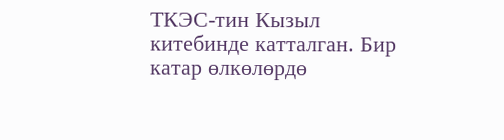ТКЭС-тин Кызыл китебинде катталган. Бир катар өлкөлөрдө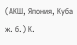(АКШ, Япония, Куба ж. б.) К.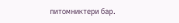питомниктери бар.